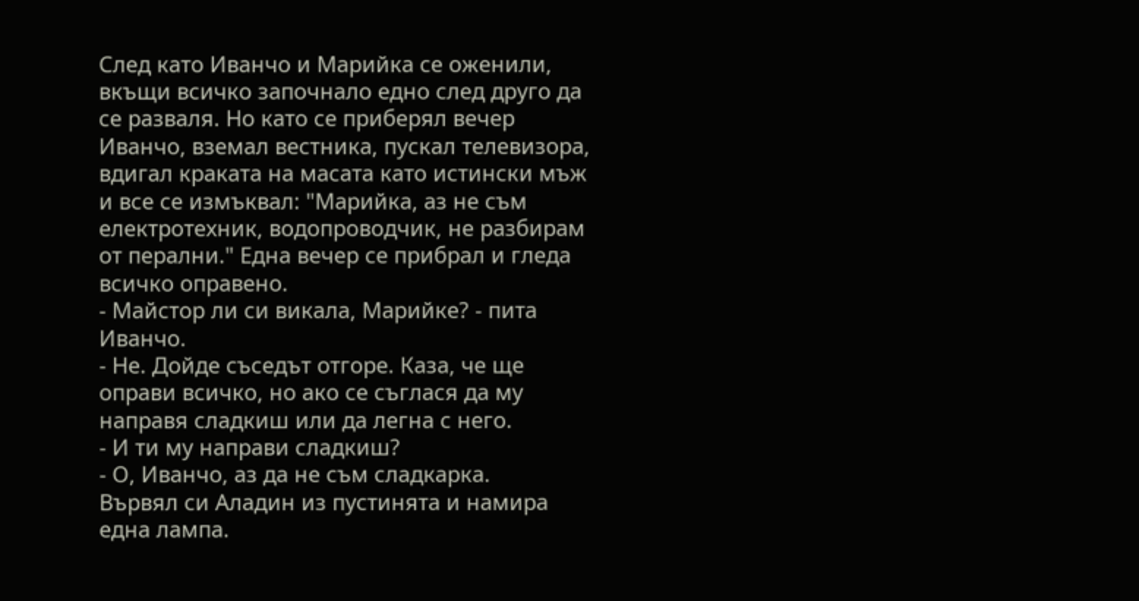След като Иванчо и Марийка се оженили, вкъщи всичко започнало едно след друго да се разваля. Но като се приберял вечер Иванчо, вземал вестника, пускал телевизора, вдигал краката на масата като истински мъж и все се измъквал: "Марийка, аз не съм електротехник, водопроводчик, не разбирам от перални." Една вечер се прибрал и гледа всичко оправено.
- Майстор ли си викала, Марийке? - пита Иванчо.
- Не. Дойде съседът отгоре. Каза, че ще оправи всичко, но ако се съглася да му направя сладкиш или да легна с него.
- И ти му направи сладкиш?
- О, Иванчо, аз да не съм сладкарка.
Вървял си Аладин из пустинята и намира една лампа.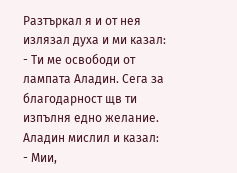Разтъркал я и от нея излязал духа и ми казал:
- Ти ме освободи от лампата Аладин. Сега за благодарност щв ти изпълня едно желание.
Аладин мислил и казал:
- Мии,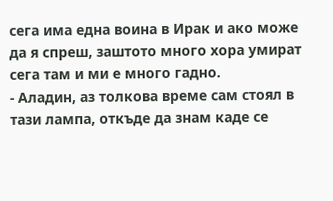сега има една воина в Ирак и ако може да я спреш, заштото много хора умират сега там и ми е много гадно.
- Аладин, аз толкова време сам стоял в тази лампа, откъде да знам каде се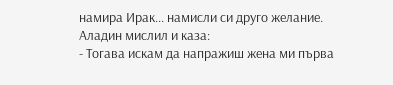намира Ирак... намисли си друго желание.
Аладин мислил и каза:
- Тогава искам да напражиш жена ми първа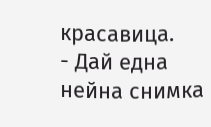красавица.
- Дай една нейна снимка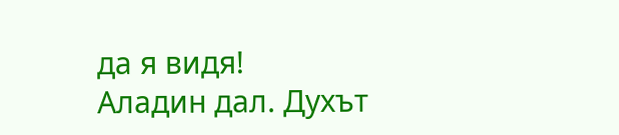да я видя!
Аладин дал. Духът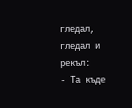гледал, гледал и рекъл:
- Та къде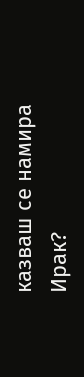казваш се намира Ирак?